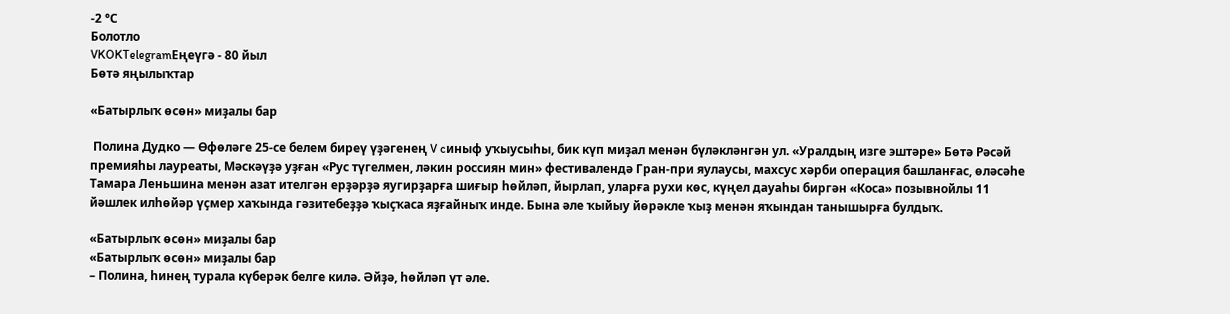-2 °С
Болотло
VKOKTelegramЕңеүгә - 80 йыл
Бөтә яңылыҡтар

«Батырлыҡ өсөн» миҙалы бар

 Полина Дудко — Өфөләге 25-се белем биреү үҙәгенең V cиныф уҡыусыһы, бик күп миҙал менән бүләкләнгән ул. «Уралдың изге эштәре» Бөтә Рәсәй премияһы лауреаты, Мәскәүҙә уҙған «Рус түгелмен, ләкин россиян мин» фестивалендә Гран-при яулаусы, махсус хәрби операция башланғас, өләсәһе Тамара Леньшина менән азат ителгән ерҙәрҙә яугирҙарға шиғыр һөйләп, йырлап, уларға рухи көс, күңел дауаһы биргән «Коса» позывнойлы 11 йәшлек илһөйәр үҫмер хаҡында гәзитебеҙҙә ҡыҫҡаса яҙғайныҡ инде. Бына әле ҡыйыу йөрәкле ҡыҙ менән яҡындан танышырға булдыҡ.

«Батырлыҡ өсөн» миҙалы бар
«Батырлыҡ өсөн» миҙалы бар
– Полина, һинең турала күберәк белге килә. Әйҙә, һөйләп үт әле.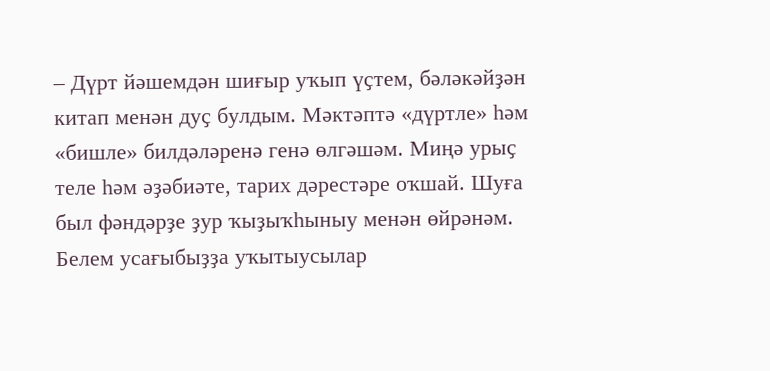– Дүрт йәшемдән шиғыр уҡып үҫтем, бәләкәйҙән китап менән дуҫ булдым. Мәктәптә «дүртле» һәм «бишле» билдәләренә генә өлгәшәм. Миңә урыҫ теле һәм әҙәбиәте, тарих дәрестәре оҡшай. Шуға был фәндәрҙе ҙур ҡыҙыҡһыныу менән өйрәнәм. Белем усағыбыҙҙа уҡытыусылар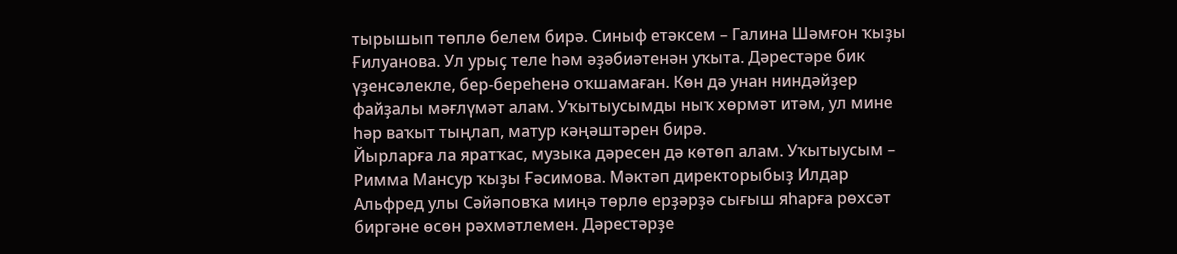тырышып төплө белем бирә. Синыф етәксем – Галина Шәмғон ҡыҙы Ғилуанова. Ул урыҫ теле һәм әҙәбиәтенән уҡыта. Дәрестәре бик үҙенсәлекле, бер-береһенә оҡшамаған. Көн дә унан ниндәйҙер файҙалы мәғлүмәт алам. Уҡытыусымды ныҡ хөрмәт итәм, ул мине һәр ваҡыт тыңлап, матур кәңәштәрен бирә.
Йырларға ла яратҡас, музыка дәресен дә көтөп алам. Уҡытыусым – Римма Мансур ҡыҙы Ғәсимова. Мәктәп директорыбыҙ Илдар Альфред улы Сәйәповҡа миңә төрлө ерҙәрҙә сығыш яһарға рөхсәт биргәне өсөн рәхмәтлемен. Дәрестәрҙе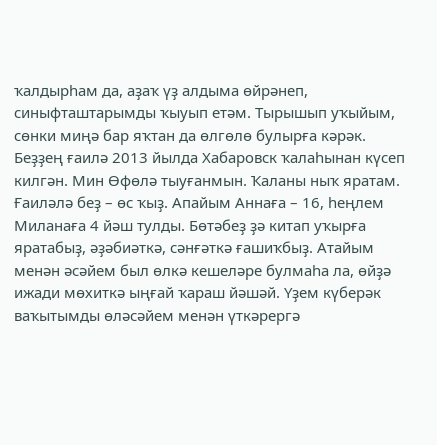ҡалдырһам да, аҙаҡ үҙ алдыма өйрәнеп, синыфташтарымды ҡыуып етәм. Тырышып уҡыйым, сөнки миңә бар яҡтан да өлгөлө булырға кәрәк.
Беҙҙең ғаилә 2013 йылда Хабаровск ҡалаһынан күсеп килгән. Мин Өфөлә тыуғанмын. Ҡаланы ныҡ яратам. Ғаиләлә беҙ – өс ҡыҙ. Апайым Аннаға – 16, һеңлем Миланаға 4 йәш тулды. Бөтәбеҙ ҙә китап уҡырға яратабыҙ, әҙәбиәткә, сәнғәткә ғашиҡбыҙ. Атайым менән әсәйем был өлкә кешеләре булмаһа ла, өйҙә ижади мөхиткә ыңғай ҡараш йәшәй. Үҙем күберәк ваҡытымды өләсәйем менән үткәрергә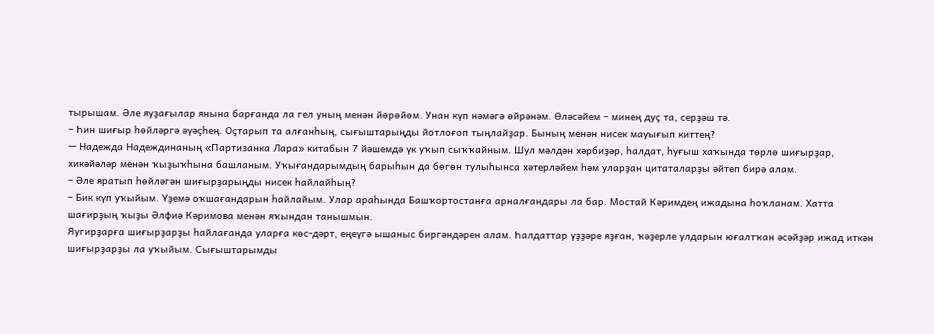тырышам. Әле яуҙағылар янына барғанда ла гел уның менән йөрөйөм. Унан күп нәмәгә өйрәнәм. Өләсәйем – минең дуҫ та, серҙәш тә.
– Һин шиғыр һөйләргә әүәҫһең. Оҫтарып та алғанһың, сығыштарыңды йотлоғоп тыңлайҙар. Бының менән нисек мауығып киттең?
— Надежда Надеждинаның «Партизанка Лара» китабын 7 йәшемдә үк уҡып сыҡҡайным. Шул мәлдән хәрбиҙәр, һалдат, һуғыш хаҡында төрлө шиғырҙар, хикәйәләр менән ҡыҙыҡһына башланым. Уҡығандарымдың барыһын да бөгөн тулыһынса хәтерләйем һәм уларҙан цитаталарҙы әйтеп бирә алам.
– Әле яратып һөйләгән шиғырҙарыңды нисек һайлайһың?
– Бик күп уҡыйым. Үҙемә оҡшағандарын һайлайым. Улар араһында Башҡортостанға арналғандары ла бар. Мостай Кәримдең ижадына һоҡланам. Хатта шағирҙың ҡыҙы Әлфиә Кәримова менән яҡындан танышмын.
Яугирҙарға шиғырҙарҙы һайлағанда уларға көс-дәрт, еңеүгә ышаныс биргәндәрен алам. Һалдаттар үҙҙәре яҙған, ҡәҙерле улдарын юғалтҡан әсәйҙәр ижад иткән шиғырҙарҙы ла уҡыйым. Сығыштарымды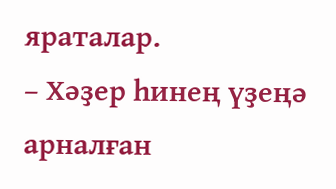яраталар.
– Хәҙер һинең үҙеңә арналған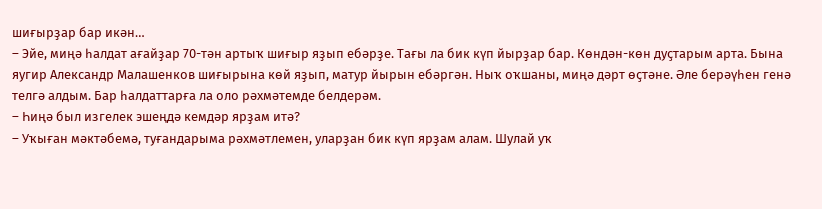шиғырҙар бар икән…
– Эйе, миңә һалдат ағайҙар 70-тән артыҡ шиғыр яҙып ебәрҙе. Тағы ла бик күп йырҙар бар. Көндән-көн дуҫтарым арта. Бына яугир Александр Малашенков шиғырына көй яҙып, матур йырын ебәргән. Ныҡ оҡшаны, миңә дәрт өҫтәне. Әле берәүһен генә телгә алдым. Бар һалдаттарға ла оло рәхмәтемде белдерәм.
– Һиңә был изгелек эшеңдә кемдәр ярҙам итә?
– Уҡыған мәктәбемә, туғандарыма рәхмәтлемен, уларҙан бик күп ярҙам алам. Шулай уҡ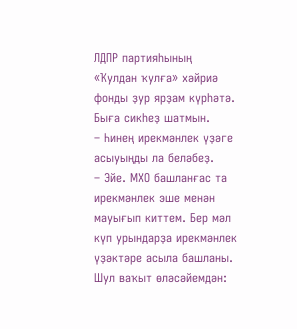ЛДПР партияһының «Ҡулдан ҡулға» хәйриә фонды ҙур ярҙам күрһәтә. Быға сикһеҙ шатмын.
– Һинең ирекмәнлек үҙәге асыуыңды ла беләбеҙ.
– Эйе. МХО башланғас та ирекмәнлек эше менән мауығып киттем. Бер мәл күп урындарҙа ирекмәнлек үҙәктәре асыла башланы. Шул ваҡыт өләсәйемдән: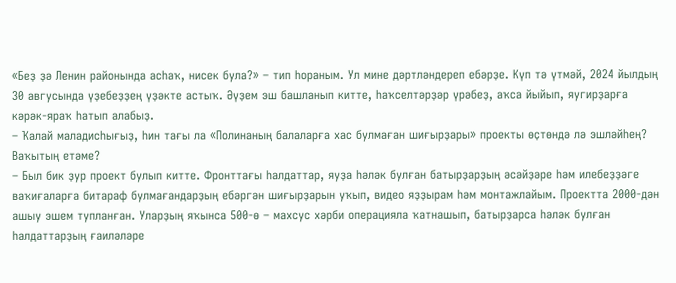«Беҙ ҙә Ленин районында асһаҡ, нисек була?» – тип һораным. Ул мине дәртләндереп ебәрҙе. Күп тә үтмәй, 2024 йылдың 30 авгусында үҙебеҙҙең үҙәкте астыҡ. Әүҙем эш башланып китте, һаҡселтәрҙәр үрәбеҙ, аҡса йыйып, яугирҙарға кәрәк-яраҡ һатып алабыҙ.
– Ҡалай маладисһығыҙ, һин тағы ла «Полинаның балаларға хас булмаған шиғырҙары» проекты өҫтөндә лә эшләйһең? Ваҡытың етәме?
– Был бик ҙур проект булып китте. Фронттағы һалдаттар, яуҙа һәләк булған батырҙарҙың әсәйҙәре һәм илебеҙҙәге ваҡиғаларға битараф булмағандарҙың ебәргән шиғырҙарын уҡып, видео яҙҙырам һәм монтажлайым. Проектта 2000-дән ашыу эшем тупланған. Уларҙың яҡынса 500-ө – махсус хәрби операцияла ҡатнашып, батырҙарса һәләк булған һалдаттарҙың ғаиләләре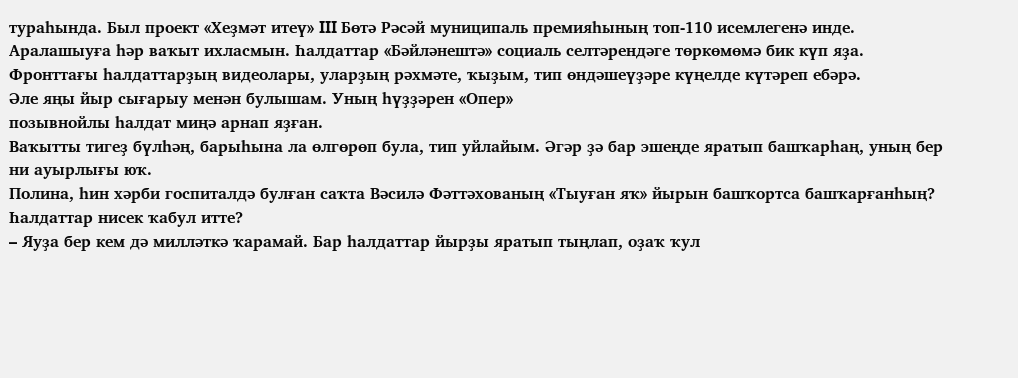тураһында. Был проект «Хеҙмәт итеү» III Бөтә Рәсәй муниципаль премияһының топ-110 исемлегенә инде.
Аралашыуға һәр ваҡыт ихласмын. Һалдаттар «Бәйләнештә» социаль селтәрендәге төркөмөмә бик күп яҙа. Фронттағы һалдаттарҙың видеолары, уларҙың рәхмәте, ҡыҙым, тип өндәшеүҙәре күңелде күтәреп ебәрә.
Әле яңы йыр сығарыу менән булышам. Уның һүҙҙәрен «Опер»
позывнойлы һалдат миңә арнап яҙған.
Ваҡытты тигеҙ бүлһәң, барыһына ла өлгөрөп була, тип уйлайым. Әгәр ҙә бар эшеңде яратып башҡарһаң, уның бер ни ауырлығы юҡ.
Полина, һин хәрби госпиталдә булған саҡта Вәсилә Фәттәхованың «Тыуған яҡ» йырын башҡортса башҡарғанһың? Һалдаттар нисек ҡабул итте?
– Яуҙа бер кем дә милләткә ҡарамай. Бар һалдаттар йырҙы яратып тыңлап, оҙаҡ ҡул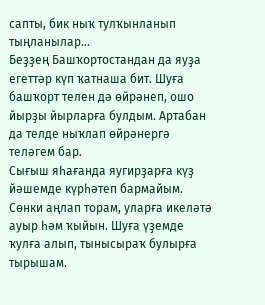сапты, бик ныҡ тулҡынланып тыңланылар…
Беҙҙең Башҡортостандан да яуҙа егеттәр күп ҡатнаша бит. Шуға башҡорт телен дә өйрәнеп, ошо йырҙы йырларға булдым. Артабан да телде ныҡлап өйрәнергә теләгем бар.
Сығыш яһағанда яугирҙарға күҙ йәшемде күрһәтеп бармайым. Сөнки аңлап торам, уларға икеләтә ауыр һәм ҡыйын. Шуға үҙемде ҡулға алып, тынысыраҡ булырға тырышам.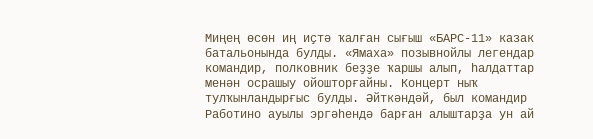Миңең өсөн иң иҫтә ҡалған сығыш «БАРС-11» казак батальонында булды. «Ямаха» позывнойлы легендар командир, полковник беҙҙе ҡаршы алып, һалдаттар менән осрашыу ойошторғайны. Концерт ныҡ тулҡынландырғыс булды. Әйткәндәй, был командир Работино ауылы эргәһендә барған алыштарҙа ун ай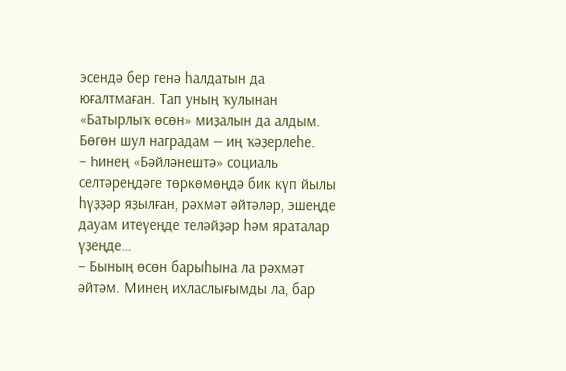эсендә бер генә һалдатын да юғалтмаған. Тап уның ҡулынан «Батырлыҡ өсөн» миҙалын да алдым. Бөгөн шул наградам — иң ҡәҙерлеһе.
– Һинең «Бәйләнештә» социаль селтәреңдәге төркөмөңдә бик күп йылы һүҙҙәр яҙылған, рәхмәт әйтәләр, эшеңде дауам итеүеңде теләйҙәр һәм яраталар үҙеңде…
– Бының өсөн барыһына ла рәхмәт әйтәм. Минең ихласлығымды ла, бар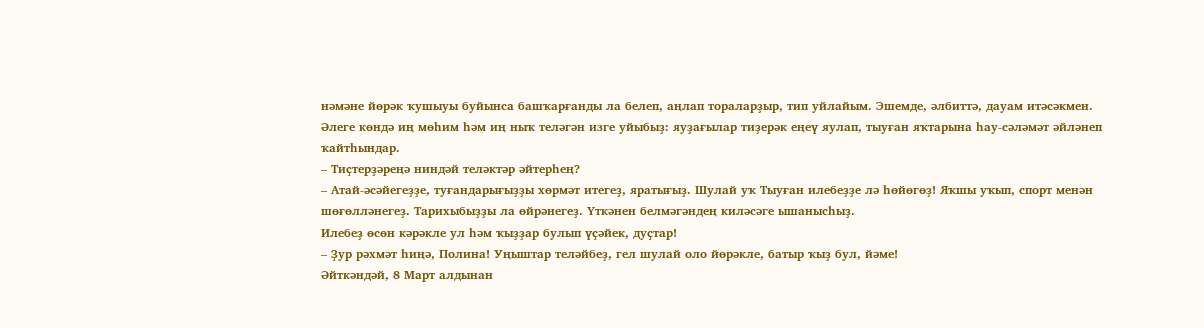нәмәне йөрәк ҡушыуы буйынса башҡарғанды ла белеп, аңлап тораларҙыр, тип уйлайым. Эшемде, әлбиттә, дауам итәсәкмен.
Әлеге көндә иң мөһим һәм иң ныҡ теләгән изге уйыбыҙ: яуҙағылар тиҙерәк еңеү яулап, тыуған яҡтарына һау-сәләмәт әйләнеп ҡайтһындар.
– Тиҫтерҙәреңә ниндәй теләктәр әйтерһең?
– Атай-әсәйегеҙҙе, туғандарығыҙҙы хөрмәт итегеҙ, яратығыҙ. Шулай уҡ Тыуған илебеҙҙе лә һөйөгөҙ! Яҡшы уҡып, спорт менән шөғөлләнегеҙ. Тарихыбыҙҙы ла өйрәнегеҙ. Үткәнен белмәгәндең киләсәге ышанысһыҙ.
Илебеҙ өсөн кәрәкле ул һәм ҡыҙҙар булып үҫәйек, дуҫтар!
– Ҙур рәхмәт һиңә, Полина! Уңыштар теләйбеҙ, гел шулай оло йөрәкле, батыр ҡыҙ бул, йәме!
Әйткәндәй, 8 Март алдынан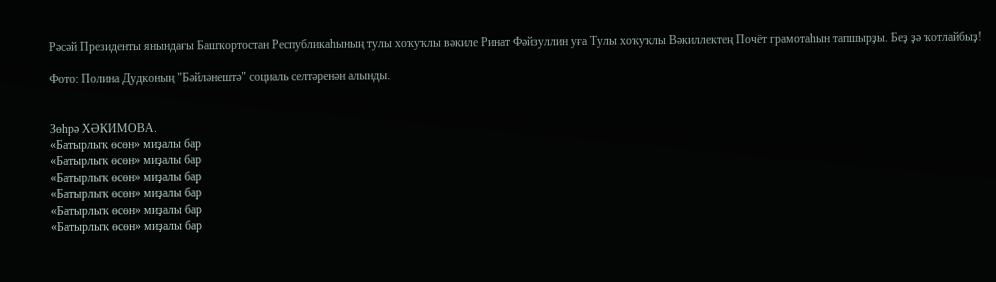Рәсәй Президенты янындағы Башҡортостан Республикаһының тулы хоҡуҡлы вәкиле Ринат Фәйзуллин уға Тулы хоҡуҡлы Вәкиллектең Почёт грамотаһын тапшырҙы. Беҙ ҙә ҡотлайбыҙ!

Фото: Полина Дудконың "Бәйләнештә" социаль селтәренән алынды.


Зөһрә ХӘКИМОВА.
«Батырлыҡ өсөн» миҙалы бар
«Батырлыҡ өсөн» миҙалы бар
«Батырлыҡ өсөн» миҙалы бар
«Батырлыҡ өсөн» миҙалы бар
«Батырлыҡ өсөн» миҙалы бар
«Батырлыҡ өсөн» миҙалы бар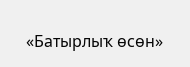«Батырлыҡ өсөн»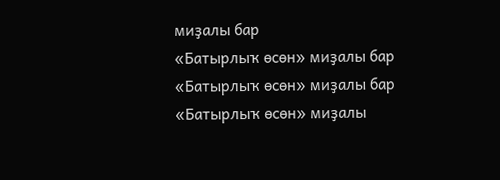миҙалы бар
«Батырлыҡ өсөн» миҙалы бар
«Батырлыҡ өсөн» миҙалы бар
«Батырлыҡ өсөн» миҙалы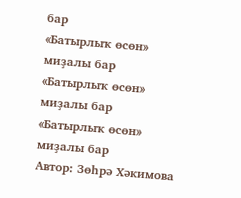бар
«Батырлыҡ өсөн» миҙалы бар
«Батырлыҡ өсөн» миҙалы бар
«Батырлыҡ өсөн» миҙалы бар
Автор: Зөһрә Хәкимова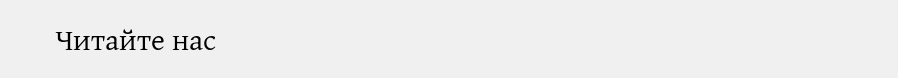Читайте нас